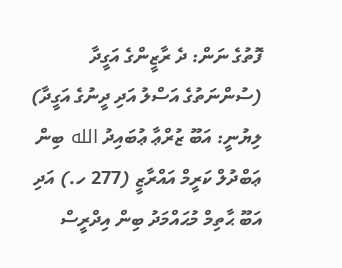ފޮތުގެ ނަން: ދެ ރާޒީންގެ އަގީދާ (ސުންނަތުގެ އަސްލު އަދި ދީނުގެ އަގީދާ)
ލިޔުނީ: އަބޫ ޒުރްޢާ ޢުބައިދު الله ބިން ޢަބްދުލް ކަރީމް އައްރާޒީ (277 ހ.) އަދި އަބޫ ޙާތިމް މުޙައްމަދު ބިން އިދްރީސް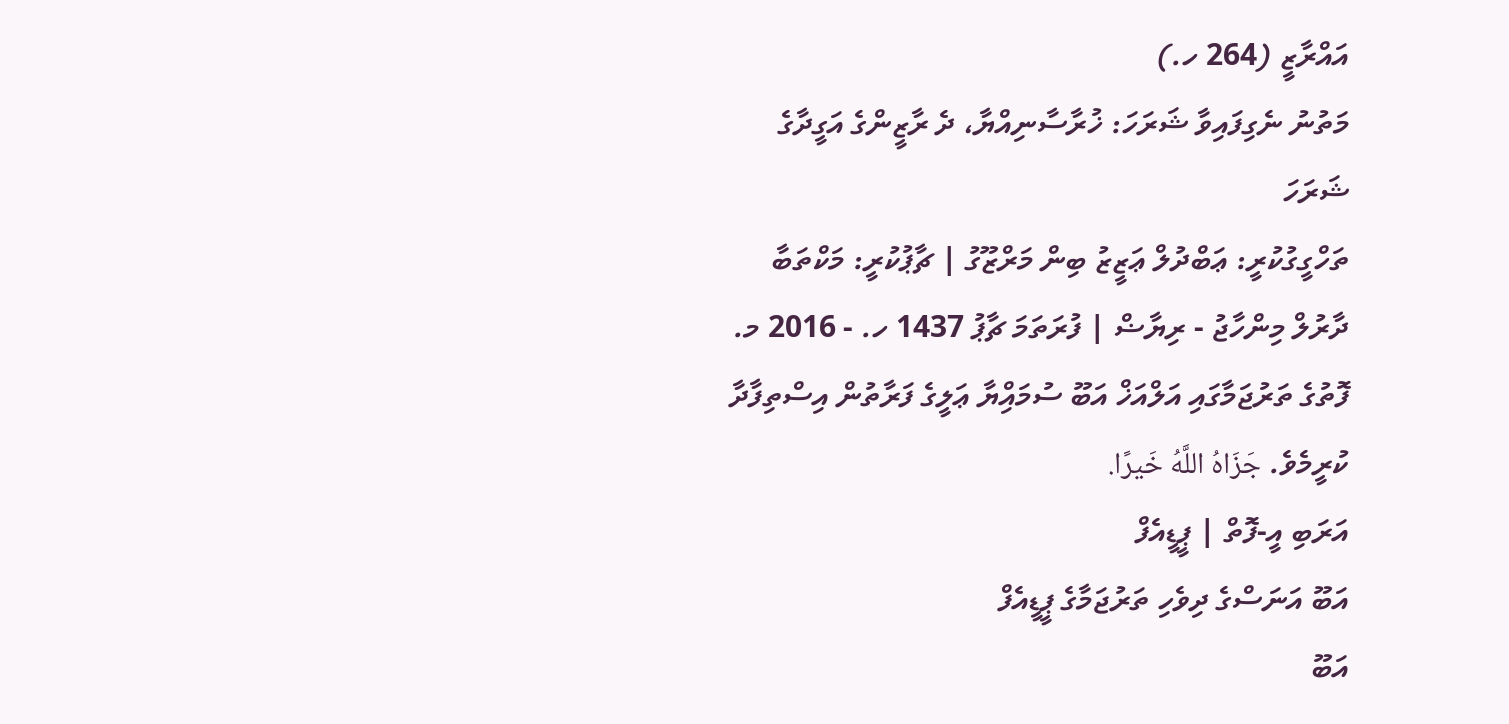އައްރާޒީ (264 ހ.)
މަތުނު ނެގިފައިވާ ޝަރަހަ: ޚުރާސާނިއްޔާ، ދެ ރާޒީންގެ އަގީދާގެ ޝަރަހަ
ތަހްގީގުކުރީ: ޢަބްދުލް ޢަޒީޒު ބިން މަރްޒޫގު | ޗާޕުކުރީ: މަކްތަބާ ދާރުލް މިންހާޖު - ރިޔާޟް | ފުރަތަމަ ޗާޕު 1437 ހ. - 2016 މ.
ފޮތުގެ ތަރުޖަމާގައި އަލްއަޚް އަބޫ ސުމައްިޔާ ޢަލީގެ ފަރާތުން އިސްތިފާދާ ކުރީމެވެ. جَزَاهُ اللَّهُ خَيرًا.
އަރަބި އީ-ފޮތް | ޕީޑީއެފް
އަބޫ އަނަސްގެ ދިވެހި ތަރުޖަމާގެ ޕީޑީއެފް
އަބޫ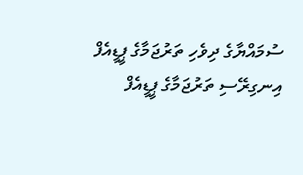ސުމައްޔާގެ ދިވެހި ތަރުޖަމާގެ ޕީޑީއެފް
އިނގިރޭސި ތަރުޖަމާގެ ޕީޑީއެފް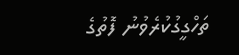ތަހްގީގުކުރެވުނު ފޮތުގެ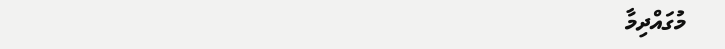މުގައްދިމާ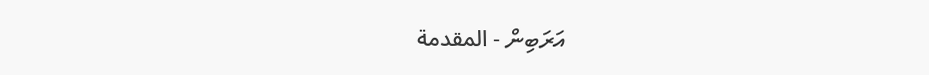އަރަބިން - المقدمة